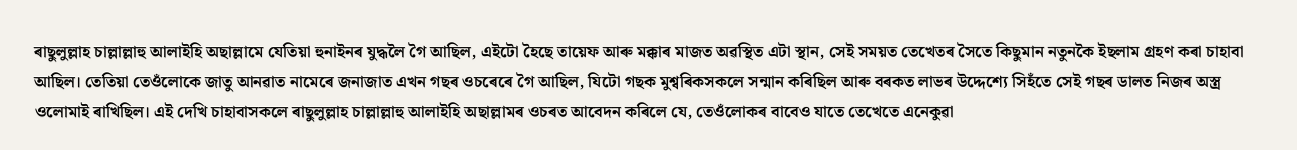ৰাছুলুল্লাহ চাল্লাল্লাহু আলাইহি অছাল্লামে যেতিয়া হুনাইনৰ যুদ্ধলৈ গৈ আছিল, এইটো হৈছে তায়েফ আৰু মক্কাৰ মাজত অৱস্থিত এটা স্থান, সেই সময়ত তেখেতৰ সৈতে কিছুমান নতুনকৈ ইছলাম গ্ৰহণ কৰা চাহাবা আছিল। তেতিয়া তেওঁলোকে জাতু আনৱাত নামেৰে জনাজাত এখন গছৰ ওচৰেৰে গৈ আছিল, যিটো গছক মুশ্বৰিকসকলে সন্মান কৰিছিল আৰু বৰকত লাভৰ উদ্দেশ্যে সিহঁতে সেই গছৰ ডালত নিজৰ অস্ত্ৰ ওলোমাই ৰাখিছিল। এই দেখি চাহাবাসকলে ৰাছুলুল্লাহ চাল্লাল্লাহু আলাইহি অছাল্লামৰ ওচৰত আবেদন কৰিলে যে, তেওঁলোকৰ বাবেও যাতে তেখেতে এনেকুৱা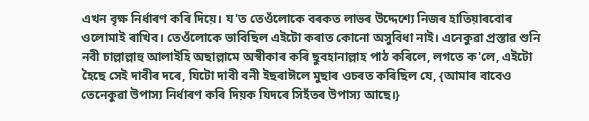এখন বৃক্ষ নিৰ্ধাৰণ কৰি দিয়ে। য'ত তেওঁলোকে বৰকত লাভৰ উদ্দেশ্যে নিজৰ হাতিয়াৰবোৰ ওলোমাই ৰাখিব। তেওঁলোকে ভাবিছিল এইটো কৰাত কোনো অসুবিধা নাই। এনেকুৱা প্ৰস্তাৱ শুনি নবী চাল্লাল্লাহু আলাইহি অছাল্লামে অস্বীকাৰ কৰি ছুবহানাল্লাহ পাঠ কৰিলে, লগতে ক'লে, এইটো হৈছে সেই দাবীৰ দৰে, যিটো দাবী বনী ইছৰাঈলে মুছাৰ ওচৰত কৰিছিল যে, {আমাৰ বাবেও তেনেকুৱা উপাস্য নিৰ্ধাৰণ কৰি দিয়ক যিদৰে সিহঁতৰ উপাস্য আছে।}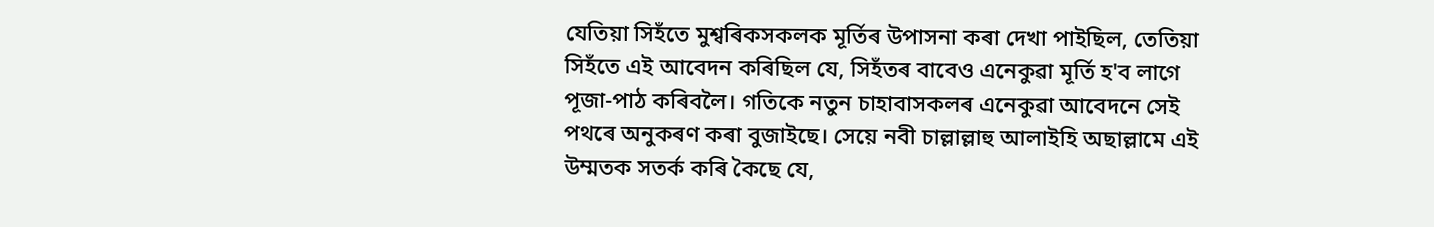যেতিয়া সিহঁতে মুশ্বৰিকসকলক মূৰ্তিৰ উপাসনা কৰা দেখা পাইছিল, তেতিয়া সিহঁতে এই আবেদন কৰিছিল যে, সিহঁতৰ বাবেও এনেকুৱা মূৰ্তি হ'ব লাগে পূজা-পাঠ কৰিবলৈ। গতিকে নতুন চাহাবাসকলৰ এনেকুৱা আবেদনে সেই পথৰে অনুকৰণ কৰা বুজাইছে। সেয়ে নবী চাল্লাল্লাহু আলাইহি অছাল্লামে এই উম্মতক সতৰ্ক কৰি কৈছে যে,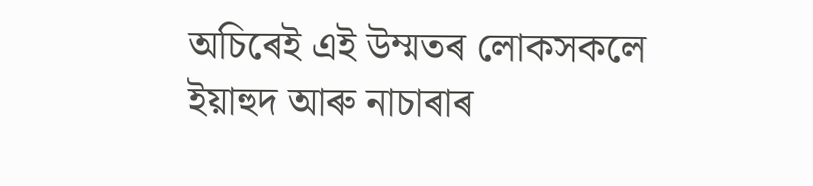অচিৰেই এই উম্মতৰ লোকসকলে ইয়াহুদ আৰু নাচাৰাৰ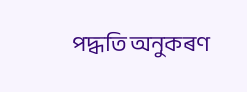পদ্ধতি অনুকৰণ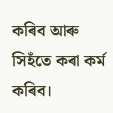কৰিব আৰু সিহঁতে কৰা কৰ্ম কৰিব।